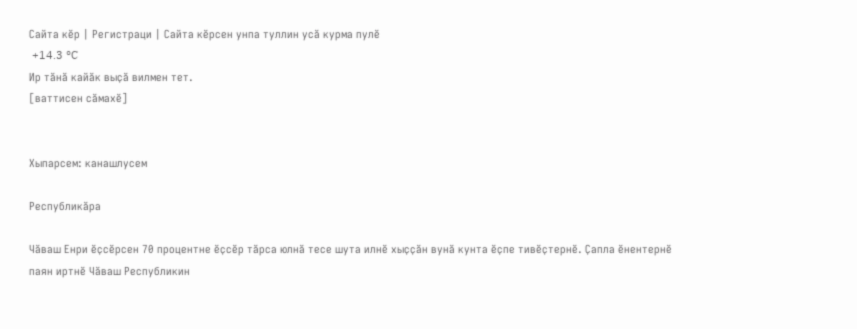Сайта кӗр | Регистраци | Сайта кӗрсен унпа туллин усӑ курма пулӗ
 +14.3 °C
Ир тӑнӑ кайӑк выҫӑ вилмен тет.
[ваттисен сӑмахӗ]


Хыпарсем: канашлусем

Республикӑра

Чӑваш Енри ӗҫсӗрсен 70 процентне ӗҫсӗр тӑрса юлнӑ тесе шута илнӗ хыҫҫӑн вунӑ кунта ӗҫпе тивӗҫтернӗ. Ҫапла ӗнентернӗ паян иртнӗ Чӑваш Республикин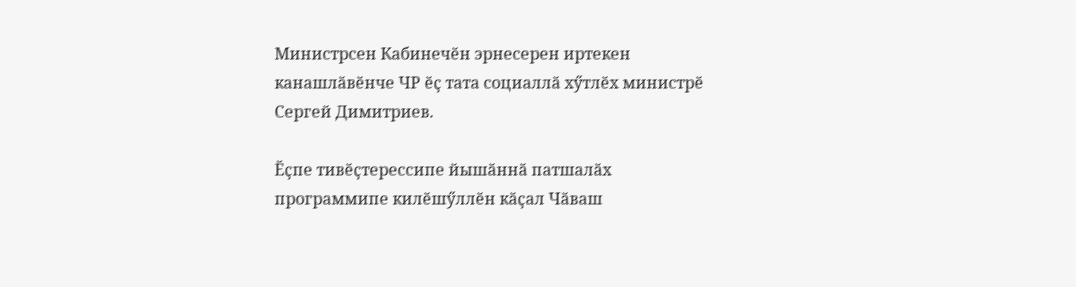Министрсен Кабинечӗн эрнесерен иртекен канашлӑвӗнче ЧР ӗҫ тата социаллӑ хӳтлӗх министрӗ Сергей Димитриев.

Ӗҫпе тивӗҫтерессипе йышӑннӑ патшалӑх программипе килӗшӳллӗн кӑҫал Чӑваш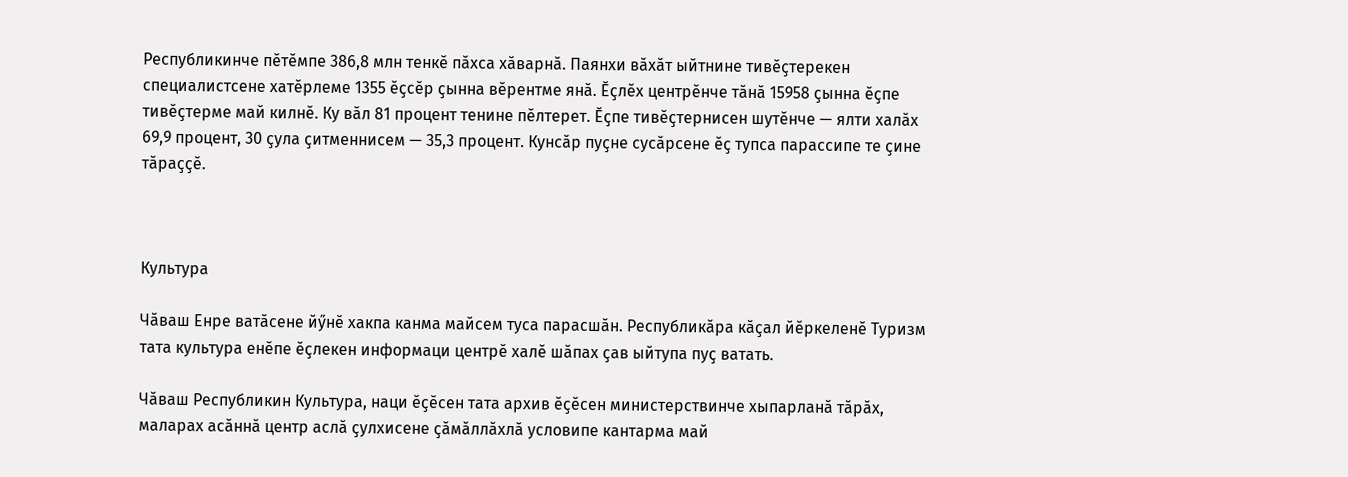Республикинче пӗтӗмпе 386,8 млн тенкӗ пӑхса хӑварнӑ. Паянхи вӑхӑт ыйтнине тивӗҫтерекен специалистсене хатӗрлеме 1355 ӗҫсӗр ҫынна вӗрентме янӑ. Ӗҫлӗх центрӗнче тӑнӑ 15958 ҫынна ӗҫпе тивӗҫтерме май килнӗ. Ку вӑл 81 процент тенине пӗлтерет. Ӗҫпе тивӗҫтернисен шутӗнче — ялти халӑх 69,9 процент, 30 ҫула ҫитменнисем — 35,3 процент. Кунсӑр пуҫне сусӑрсене ӗҫ тупса парассипе те ҫине тӑраҫҫӗ.



Культура

Чӑваш Енре ватӑсене йӳнӗ хакпа канма майсем туса парасшӑн. Республикӑра кӑҫал йӗркеленӗ Туризм тата культура енӗпе ӗҫлекен информаци центрӗ халӗ шӑпах ҫав ыйтупа пуҫ ватать.

Чӑваш Республикин Культура, наци ӗҫӗсен тата архив ӗҫӗсен министерствинче хыпарланӑ тӑрӑх, маларах асӑннӑ центр аслӑ ҫулхисене ҫӑмӑллӑхлӑ условипе кантарма май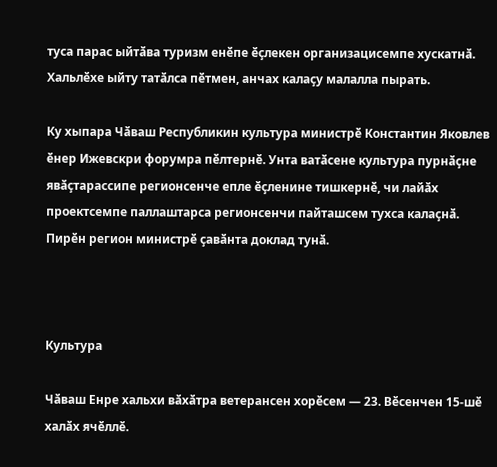туса парас ыйтӑва туризм енӗпе ӗҫлекен организацисемпе хускатнӑ. Хальлӗхе ыйту татӑлса пӗтмен, анчах калаҫу малалла пырать.

Ку хыпара Чӑваш Республикин культура министрӗ Константин Яковлев ӗнер Ижевскри форумра пӗлтернӗ. Унта ватӑсене культура пурнӑҫне явӑҫтарассипе регионсенче епле ӗҫленине тишкернӗ, чи лайӑх проектсемпе паллаштарса регионсенчи пайташсем тухса калаҫнӑ. Пирӗн регион министрӗ ҫавӑнта доклад тунӑ.



Культура

Чӑваш Енре хальхи вӑхӑтра ветерансен хорӗсем — 23. Вӗсенчен 15-шӗ халӑх ячӗллӗ.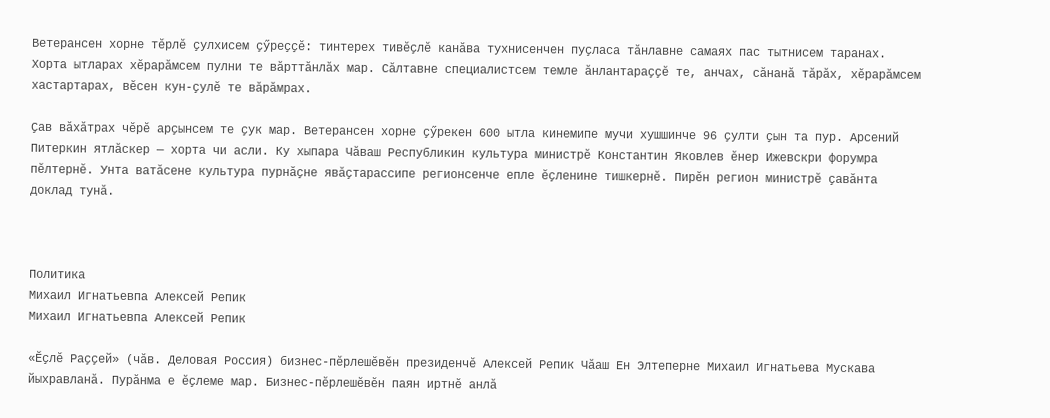Ветерансен хорне тӗрлӗ ҫулхисем ҫӳреҫҫӗ: тинтерех тивӗҫлӗ канӑва тухнисенчен пуҫласа тӑнлавне самаях пас тытнисем таранах. Хорта ытларах хӗрарӑмсем пулни те вӑрттӑнлӑх мар. Сӑлтавне специалистсем темле ӑнлантараҫҫӗ те, анчах, сӑнанӑ тӑрӑх, хӗрарӑмсем хастартарах, вӗсен кун-ҫулӗ те вӑрӑмрах.

Ҫав вӑхӑтрах чӗрӗ арҫынсем те ҫук мар. Ветерансен хорне ҫӳрекен 600 ытла кинемипе мучи хушшинче 96 ҫулти ҫын та пур. Арсений Питеркин ятлӑскер — хорта чи асли. Ку хыпара Чӑваш Республикин культура министрӗ Константин Яковлев ӗнер Ижевскри форумра пӗлтернӗ. Унта ватӑсене культура пурнӑҫне явӑҫтарассипе регионсенче епле ӗҫленине тишкернӗ. Пирӗн регион министрӗ ҫавӑнта доклад тунӑ.



Политика
Михаил Игнатьевпа Алексей Репик
Михаил Игнатьевпа Алексей Репик

«Ӗҫлӗ Раҫҫей» (чӑв. Деловая Россия) бизнес-пӗрлешӗвӗн президенчӗ Алексей Репик Чӑаш Ен Элтеперне Михаил Игнатьева Мускава йыхравланӑ. Пурӑнма е ӗҫлеме мар. Бизнес-пӗрлешӗвӗн паян иртнӗ анлӑ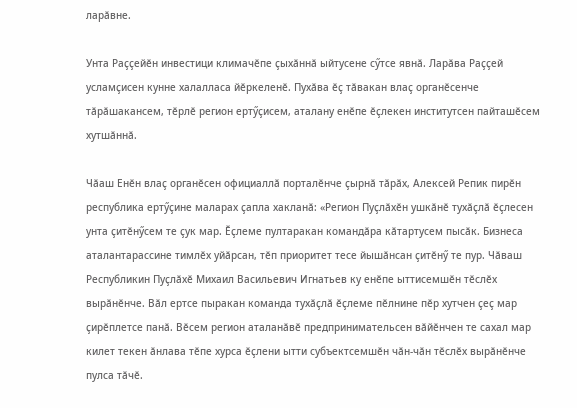ларӑвне.

Унта Раҫҫейӗн инвестици климачӗпе ҫыхӑннӑ ыйтусене сӳтсе явнӑ. Ларӑва Раҫҫей усламҫисен кунне халалласа йӗркеленӗ. Пухӑва ӗҫ тӑвакан влаҫ органӗсенче тӑрӑшакансем, тӗрлӗ регион ертӳҫисем, аталану енӗпе ӗҫлекен институтсен пайташӗсем хутшӑннӑ.

Чӑаш Енӗн влаҫ органӗсен официаллӑ порталӗнче ҫырнӑ тӑрӑх, Алексей Репик пирӗн республика ертӳҫине маларах ҫапла хакланӑ: «Регион Пуҫлӑхӗн ушкӑнӗ тухӑҫлӑ ӗҫлесен унта ҫитӗнӳсем те ҫук мар. Ӗҫлеме пултаракан командӑра кӑтартусем пысӑк. Бизнеса аталантарассине тимлӗх уйӑрсан, тӗп приоритет тесе йышӑнсан ҫитӗнӳ те пур. Чӑваш Республикин Пуҫлӑхӗ Михаил Васильевич Игнатьев ку енӗпе ыттисемшӗн тӗслӗх вырӑнӗнче. Вӑл ертсе пыракан команда тухӑҫлӑ ӗҫлеме пӗлнине пӗр хутчен ҫеҫ мар ҫирӗплетсе панӑ. Вӗсем регион аталанӑвӗ предпринимательсен вӑйӗнчен те сахал мар килет текен ӑнлава тӗпе хурса ӗҫлени ытти субъектсемшӗн чӑн-чӑн тӗслӗх вырӑнӗнче пулса тӑчӗ.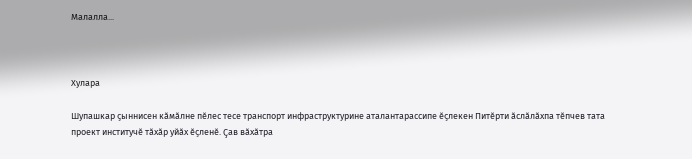Малалла...



Хулара

Шупашкар ҫыннисен кӑмӑлне пӗлес тесе транспорт инфраструктурине аталантарассипе ӗҫлекен Питӗрти ӑслӑлӑхпа тӗпчев тата проект институчӗ тӑхӑр уйӑх ӗҫленӗ. Ҫав вӑхӑтра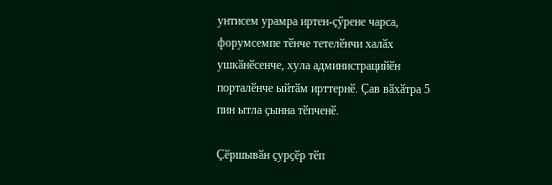унтисем урамра иртен-ҫӳрене чарса, форумсемпе тӗнче тетелӗнчи халӑх ушкӑнӗсенче, хула администрацийӗн порталӗнче ыйтӑм ирттернӗ. Ҫав вӑхӑтра 5 пин ытла ҫынна тӗпченӗ.

Ҫӗршывӑн ҫурҫӗр тӗп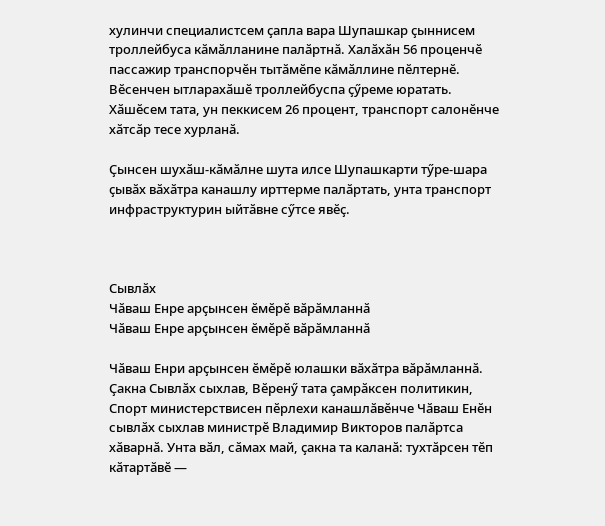хулинчи специалистсем ҫапла вара Шупашкар ҫыннисем троллейбуса кӑмӑлланине палӑртнӑ. Халӑхӑн 56 проценчӗ пассажир транспорчӗн тытӑмӗпе кӑмӑллине пӗлтернӗ. Вӗсенчен ытларахӑшӗ троллейбуспа ҫӳреме юратать. Хӑшӗсем тата, ун пеккисем 26 процент, транспорт салонӗнче хӑтсӑр тесе хурланӑ.

Ҫынсен шухӑш-кӑмӑлне шута илсе Шупашкарти тӳре-шара ҫывӑх вӑхӑтра канашлу ирттерме палӑртать, унта транспорт инфраструктурин ыйтӑвне сӳтсе явӗҫ.



Сывлӑх
Чӑваш Енре арҫынсен ӗмӗрӗ вӑрӑмланнӑ
Чӑваш Енре арҫынсен ӗмӗрӗ вӑрӑмланнӑ

Чӑваш Енри арҫынсен ӗмӗрӗ юлашки вӑхӑтра вӑрӑмланнӑ. Ҫакна Сывлӑх сыхлав, Вӗренӳ тата ҫамрӑксен политикин, Спорт министерствисен пӗрлехи канашлӑвӗнче Чӑваш Енӗн сывлӑх сыхлав министрӗ Владимир Викторов палӑртса хӑварнӑ. Унта вӑл, сӑмах май, ҫакна та каланӑ: тухтӑрсен тӗп кӑтартӑвӗ —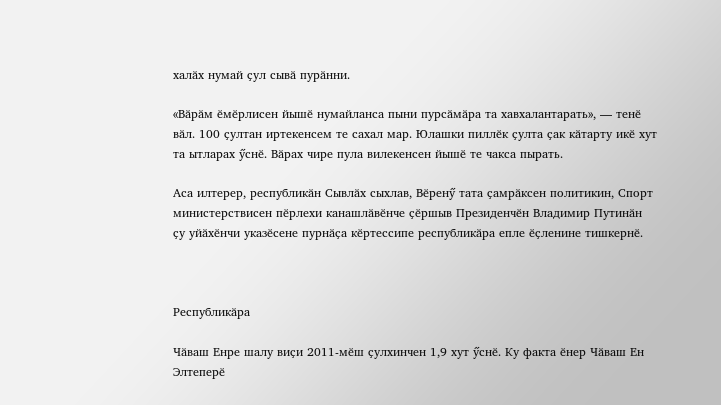халӑх нумай ҫул сывӑ пурӑнни.

«Вӑрӑм ӗмӗрлисен йышӗ нумайланса пыни пурсӑмӑра та хавхалантарать», — тенӗ вӑл. 100 ҫултан иртекенсем те сахал мар. Юлашки пиллӗк ҫулта ҫак кӑтарту икӗ хут та ытларах ӳснӗ. Вӑрах чире пула вилекенсен йышӗ те чакса пырать.

Аса илтерер, республикӑн Сывлӑх сыхлав, Вӗренӳ тата ҫамрӑксен политикин, Спорт министерствисен пӗрлехи канашлӑвӗнче ҫӗршыв Президенчӗн Владимир Путинӑн ҫу уйӑхӗнчи указӗсене пурнӑҫа кӗртессипе республикӑра епле ӗҫленине тишкернӗ.



Республикӑра

Чӑваш Енре шалу виҫи 2011-мӗш ҫулхинчен 1,9 хут ӳснӗ. Ку факта ӗнер Чӑваш Ен Элтеперӗ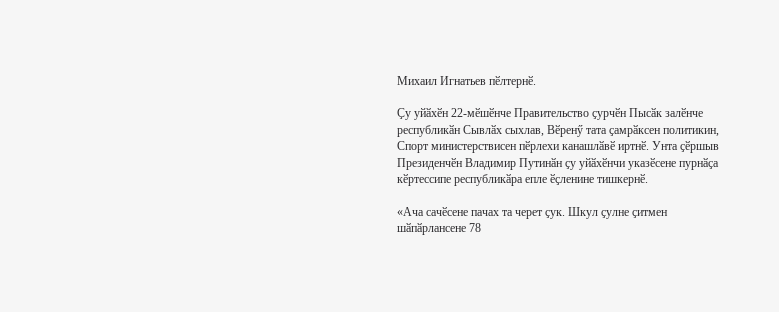Михаил Игнатьев пӗлтернӗ.

Ҫу уйӑхӗн 22-мӗшӗнче Правительство ҫурчӗн Пысӑк залӗнче республикӑн Сывлӑх сыхлав, Вӗренӳ тата ҫамрӑксен политикин, Спорт министерствисен пӗрлехи канашлӑвӗ иртнӗ. Унта ҫӗршыв Президенчӗн Владимир Путинӑн ҫу уйӑхӗнчи указӗсене пурнӑҫа кӗртессипе республикӑра епле ӗҫленине тишкернӗ.

«Ача сачӗсене пачах та черет ҫук. Шкул ҫулне ҫитмен шӑпӑрлансене 78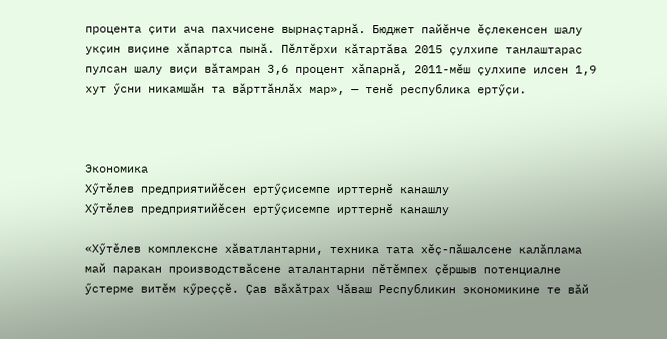процента ҫити ача пахчисене вырнаҫтарнӑ. Бюджет пайӗнче ӗҫлекенсен шалу укҫин виҫине хӑпартса пынӑ. Пӗлтӗрхи кӑтартӑва 2015 ҫулхипе танлаштарас пулсан шалу виҫи вӑтамран 3,6 процент хӑпарнӑ, 2011-мӗш ҫулхипе илсен 1,9 хут ӳсни никамшӑн та вӑрттӑнлӑх мар», — тенӗ республика ертӳҫи.



Экономика
Хӳтӗлев предприятийӗсен ертӳҫисемпе ирттернӗ канашлу
Хӳтӗлев предприятийӗсен ертӳҫисемпе ирттернӗ канашлу

«Хӳтӗлев комплексне хӑватлантарни, техника тата хӗҫ-пӑшалсене калӑплама май паракан производствӑсене аталантарни пӗтӗмпех ҫӗршыв потенциалне ӳстерме витӗм кӳреҫҫӗ. Ҫав вӑхӑтрах Чӑваш Республикин экономикине те вӑй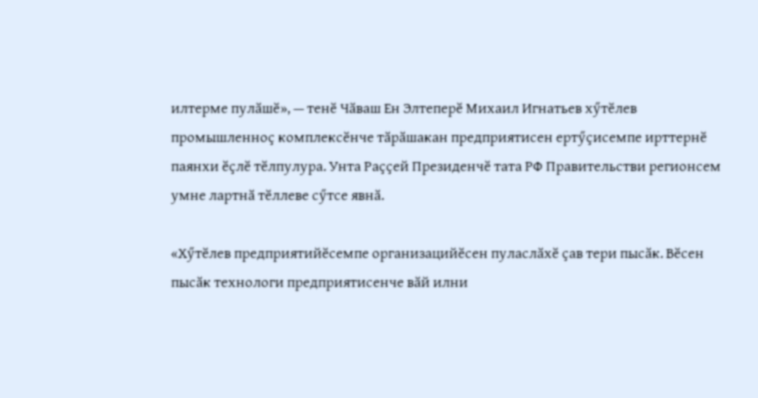илтерме пулӑшӗ», — тенӗ Чӑваш Ен Элтеперӗ Михаил Игнатьев хӳтӗлев промышленноҫ комплексӗнче тӑрӑшакан предприятисен ертӳҫисемпе ирттернӗ паянхи ӗҫлӗ тӗлпулура. Унта Раҫҫей Президенчӗ тата РФ Правительстви регионсем умне лартнӑ тӗллеве сӳтсе явнӑ.

«Хӳтӗлев предприятийӗсемпе организацийӗсен пуласлӑхӗ ҫав тери пысӑк. Вӗсен пысӑк технологи предприятисенче вӑй илни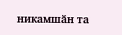никамшӑн та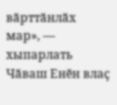вӑрттӑнлӑх мар», — хыпарлать Чӑваш Енӗн влаҫ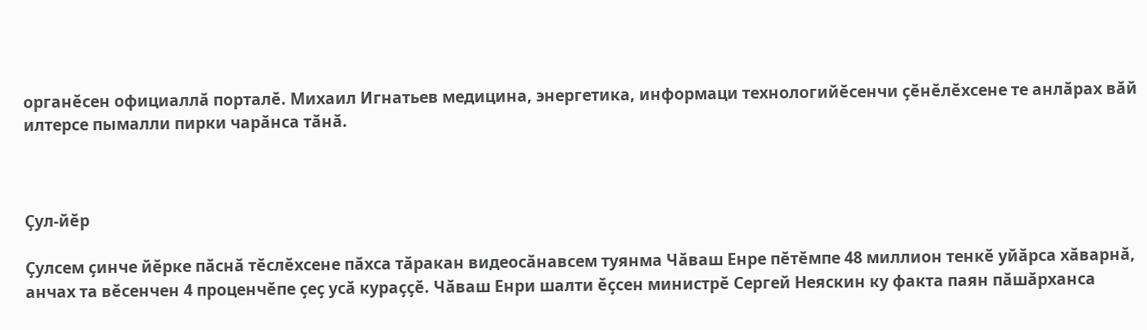органӗсен официаллӑ порталӗ. Михаил Игнатьев медицина, энергетика, информаци технологийӗсенчи ҫӗнӗлӗхсене те анлӑрах вӑй илтерсе пымалли пирки чарӑнса тӑнӑ.



Ҫул-йӗр

Ҫулсем ҫинче йӗрке пӑснӑ тӗслӗхсене пӑхса тӑракан видеосӑнавсем туянма Чӑваш Енре пӗтӗмпе 48 миллион тенкӗ уйӑрса хӑварнӑ, анчах та вӗсенчен 4 проценчӗпе ҫеҫ усӑ кураҫҫӗ. Чӑваш Енри шалти ӗҫсен министрӗ Сергей Неяскин ку факта паян пӑшӑрханса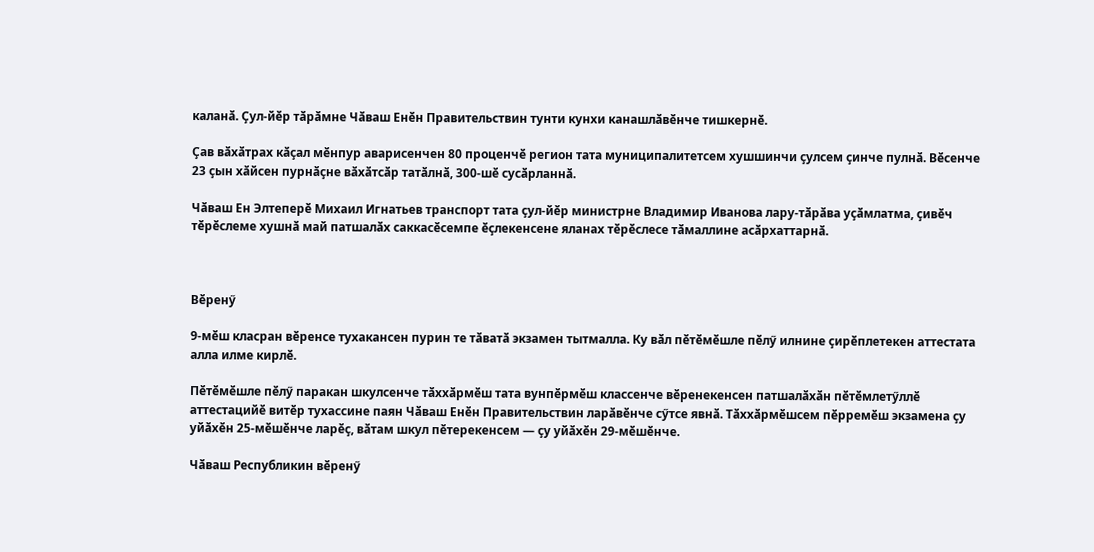каланӑ. Ҫул-йӗр тӑрӑмне Чӑваш Енӗн Правительствин тунти кунхи канашлӑвӗнче тишкернӗ.

Ҫав вӑхӑтрах кӑҫал мӗнпур аварисенчен 80 проценчӗ регион тата муниципалитетсем хушшинчи ҫулсем ҫинче пулнӑ. Вӗсенче 23 ҫын хӑйсен пурнӑҫне вӑхӑтсӑр татӑлнӑ, 300-шӗ сусӑрланнӑ.

Чӑваш Ен Элтеперӗ Михаил Игнатьев транспорт тата ҫул-йӗр министрне Владимир Иванова лару-тӑрӑва уҫӑмлатма, ҫивӗч тӗрӗслеме хушнӑ май патшалӑх саккасӗсемпе ӗҫлекенсене яланах тӗрӗслесе тӑмаллине асӑрхаттарнӑ.



Вӗренӳ

9-мӗш класран вӗренсе тухакансен пурин те тӑватӑ экзамен тытмалла. Ку вӑл пӗтӗмӗшле пӗлӳ илнине ҫирӗплетекен аттестата алла илме кирлӗ.

Пӗтӗмӗшле пӗлӳ паракан шкулсенче тӑххӑрмӗш тата вунпӗрмӗш классенче вӗренекенсен патшалӑхӑн пӗтӗмлетӳллӗ аттестацийӗ витӗр тухассине паян Чӑваш Енӗн Правительствин ларӑвӗнче сӳтсе явнӑ. Тӑххӑрмӗшсем пӗрремӗш экзамена ҫу уйӑхӗн 25-мӗшӗнче ларӗҫ, вӑтам шкул пӗтерекенсем — ҫу уйӑхӗн 29-мӗшӗнче.

Чӑваш Республикин вӗренӳ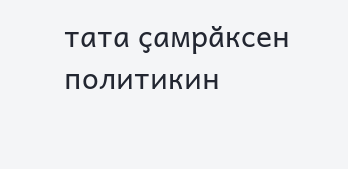тата ҫамрӑксен политикин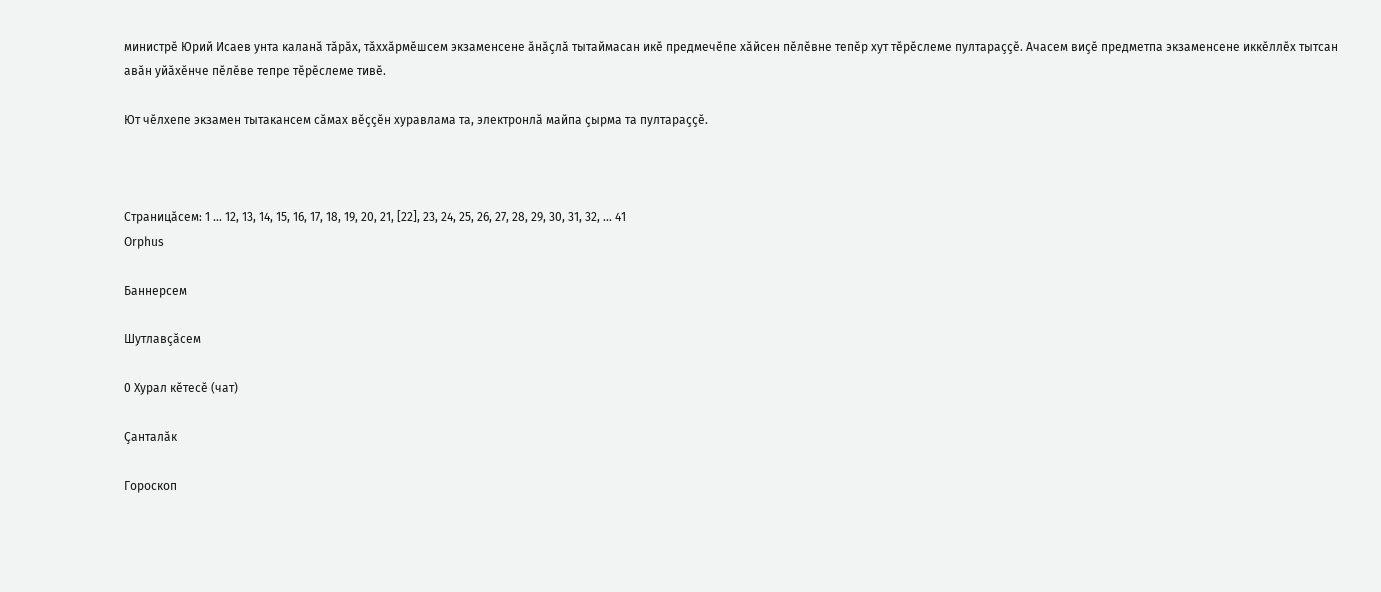министрӗ Юрий Исаев унта каланӑ тӑрӑх, тӑххӑрмӗшсем экзаменсене ӑнӑҫлӑ тытаймасан икӗ предмечӗпе хӑйсен пӗлӗвне тепӗр хут тӗрӗслеме пултараҫҫӗ. Ачасем виҫӗ предметпа экзаменсене иккӗллӗх тытсан авӑн уйӑхӗнче пӗлӗве тепре тӗрӗслеме тивӗ.

Ют чӗлхепе экзамен тытакансем сӑмах вӗҫҫӗн хуравлама та, электронлӑ майпа ҫырма та пултараҫҫӗ.



Страницӑсем: 1 ... 12, 13, 14, 15, 16, 17, 18, 19, 20, 21, [22], 23, 24, 25, 26, 27, 28, 29, 30, 31, 32, ... 41
Orphus

Баннерсем

Шутлавҫӑсем

0 Хурал кӗтесӗ (чат)

Ҫанталӑк

Гороскоп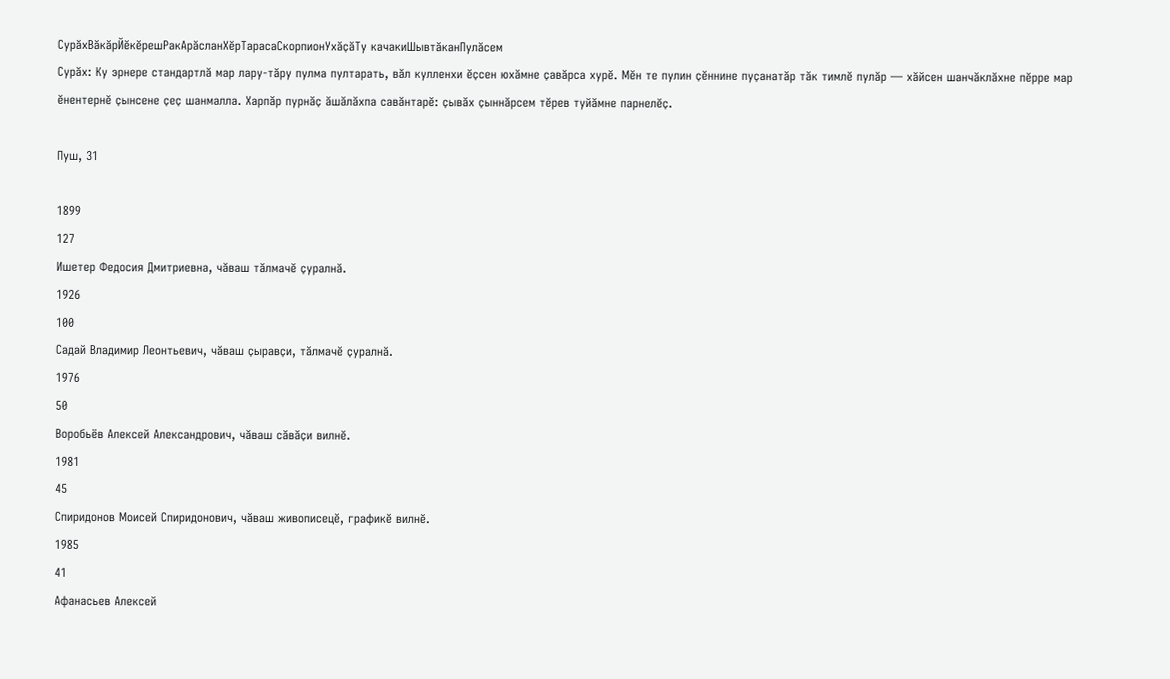СурӑхВӑкӑрЙӗкӗрешРакАрӑсланХӗрТарасаСкорпионУхӑҫӑТу качакиШывтӑканПулӑсем
Сурӑх: Ку эрнере стандартлӑ мар лару-тӑру пулма пултарать, вӑл кулленхи ӗҫсен юхӑмне ҫавӑрса хурӗ. Мӗн те пулин ҫӗннине пуҫанатӑр тӑк тимлӗ пулӑр — хӑйсен шанчӑклӑхне пӗрре мар ӗнентернӗ ҫынсене ҫеҫ шанмалла. Харпӑр пурнӑҫ ӑшӑлӑхпа савӑнтарӗ: ҫывӑх ҫыннӑрсем тӗрев туйӑмне парнелӗҫ.

Пуш, 31

1899
127
Ишетер Федосия Дмитриевна, чӑваш тӑлмачӗ ҫуралнӑ.
1926
100
Садай Владимир Леонтьевич, чӑваш ҫыравҫи, тӑлмачӗ ҫуралнӑ.
1976
50
Воробьёв Алексей Александрович, чӑваш сӑвӑҫи вилнӗ.
1981
45
Спиридонов Моисей Спиридонович, чӑваш живописецӗ, графикӗ вилнӗ.
1985
41
Афанасьев Алексей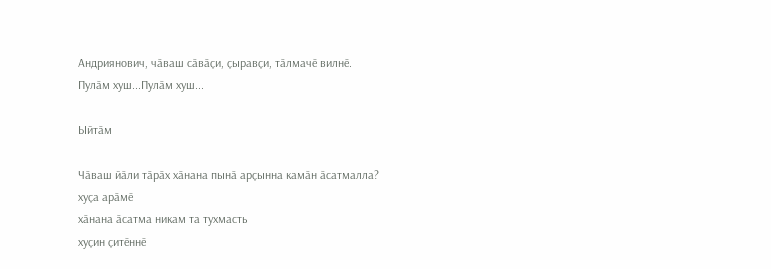Андриянович, чӑваш сӑвӑҫи, ҫыравҫи, тӑлмачӗ вилнӗ.
Пулӑм хуш...Пулӑм хуш...

Ыйтӑм

Чӑваш йӑли тӑрӑх хӑнана пынӑ арҫынна камӑн ӑсатмалла?
хуҫа арӑмӗ
хӑнана ӑсатма никам та тухмасть
хуҫин ҫитӗннӗ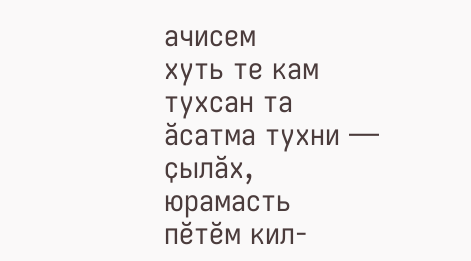ачисем
хуть те кам тухсан та
ӑсатма тухни — ҫылӑх, юрамасть
пӗтӗм кил-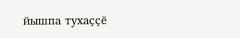йышпа тухаҫҫӗ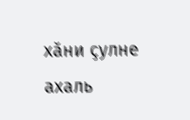хӑни ҫулне ахаль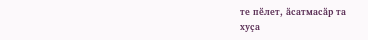те пӗлет, ӑсатмасӑр та
хуҫа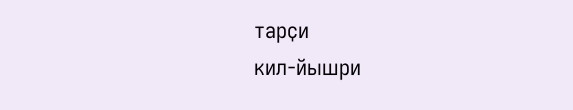тарҫи
кил-йышри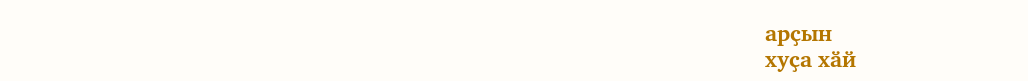арҫын
хуҫа хӑй